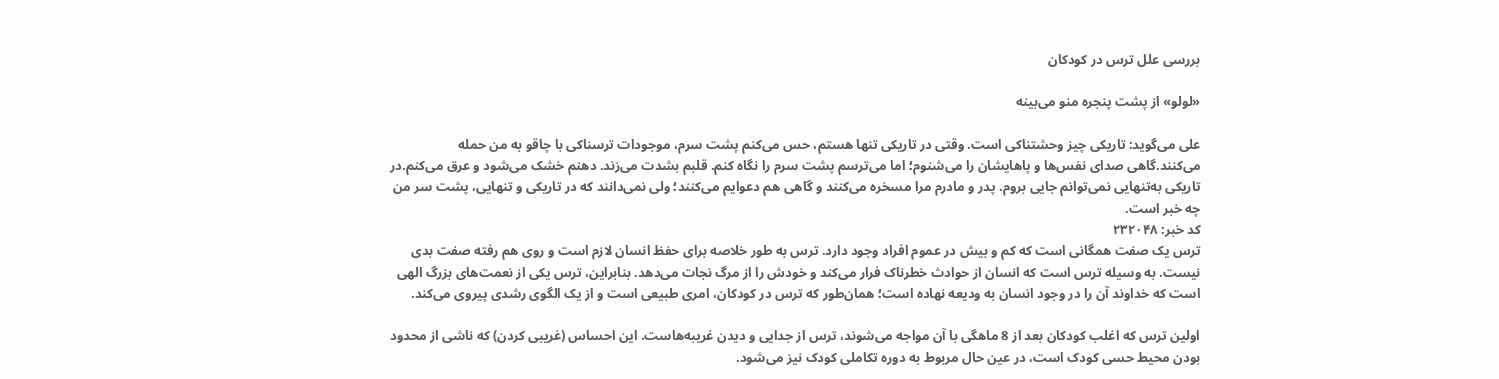بررسی علل ترس در کودکان

«لولو» از پشت پنجره منو می‌بینه

علی می‌گوید: تاریکی چیز وحشتناکی است. وقتی در تاریکی تنها هستم، حس می‌کنم پشت سرم، موجودات ترسناکی با چاقو به من حمله می‌کنند.گاهی صدای نفس‌ها و پاهایشان را می‌شنوم؛ اما می‌ترسم پشت سرم را نگاه کنم. قلبم بشدت می‌زند. دهنم خشک می‌شود و عرق می‌کنم.در تاریکی به‌تنهایی نمی‌توانم جایی بروم. پدر و مادرم مرا مسخره می‌کنند و گاهی هم دعوایم می‌کنند؛ ولی نمی‌دانند که در تاریکی و تنهایی، پشت سر من چه خبر است.
کد خبر: ۲۳۲۰۴۸
ترس یک صفت همگانی است که کم و بیش در عموم افراد وجود دارد. ترس به طور خلاصه برای حفظ انسان لازم است و روی هم رفته صفت بدی نیست. به وسیله ترس است که انسان از حوادث خطرناک فرار می‌کند و خودش را از مرگ نجات می‌دهد. بنابراین، ترس یکی از نعمت‌های بزرگ الهی است که خداوند آن را در وجود انسان به ودیعه نهاده است؛ همان‌طور که ترس در کودکان، امری طبیعی است و از یک الگوی رشدی پیروی می‌کند.

اولین ترس که اغلب کودکان بعد از 8 ماهگی با آن مواجه می‌شوند، ترس از جدایی و دیدن غریبه‌هاست. این احساس (غریبی کردن) که ناشی از محدود بودن محیط حسی کودک است، در عین حال مربوط به دوره تکاملی کودک نیز می‌شود.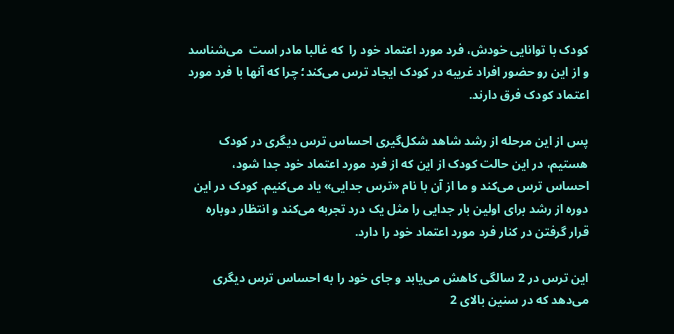کودک با توانایی خودش، فرد مورد اعتماد خود را  که غالبا مادر است  می‌شناسد و از این رو حضور افراد غریبه در کودک ایجاد ترس می‌کند؛ چرا که آنها با فرد مورد اعتماد کودک فرق دارند.

پس از این مرحله از رشد شاهد شکل‌گیری احساس ترس دیگری در کودک هستیم، در این حالت کودک از این که از فرد مورد اعتماد خود جدا شود، احساس ترس می‌کند و ما از آن با نام «ترس جدایی» یاد می‌کنیم. کودک در این دوره از رشد برای اولین بار جدایی را مثل یک درد تجربه می‌کند و انتظار دوباره قرار گرفتن در کنار فرد مورد اعتماد خود را دارد.

این ترس در 2 سالگی کاهش می‌یابد و جای خود را به احساس ترس دیگری می‌دهد که در سنین بالای 2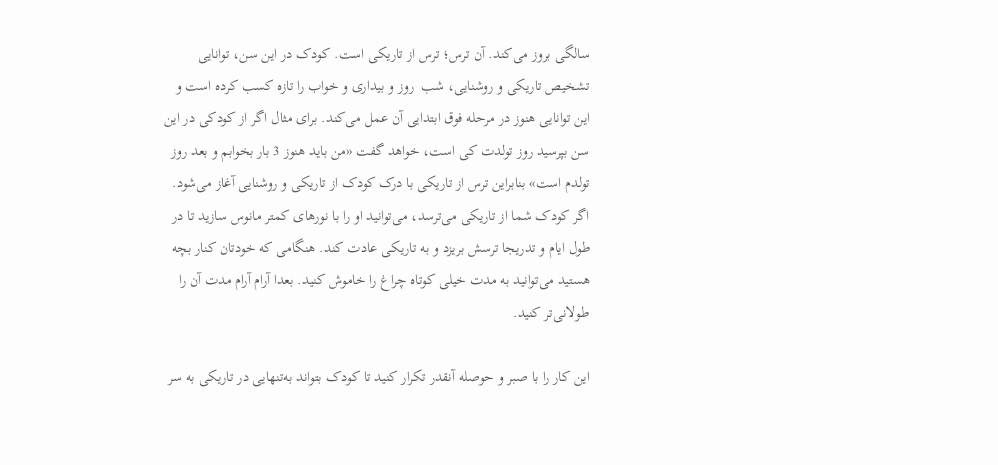سالگی بروز می‌کند. آن ترس؛ ترس از تاریکی است. کودک در این سن، توانایی تشخیص تاریکی و روشنایی، شب  روز و بیداری و خواب را تازه کسب کرده است و این توانایی هنوز در مرحله فوق ابتدایی آن عمل می‌کند. برای مثال اگر از کودکی در این سن بپرسید روز تولدت کی است، خواهد گفت «من باید هنوز 3 بار بخوابم و بعد روز تولدم است» بنابراین ترس از تاریکی با درک کودک از تاریکی و روشنایی آغاز می‌شود. اگر کودک شما از تاریکی می‌ترسد، می‌توانید او را با نورهای کمتر مانوس سازید تا در طول ایام و تدریجا ترسش بریزد و به تاریکی عادت کند. هنگامی که خودتان کنار بچه هستید می‌توانید به مدت خیلی کوتاه چراغ را خاموش کنید. بعدا آرام آرام مدت آن را طولانی‌تر کنید.

این کار را با صبر و حوصله آنقدر تکرار کنید تا کودک بتواند به‌تنهایی در تاریکی به سر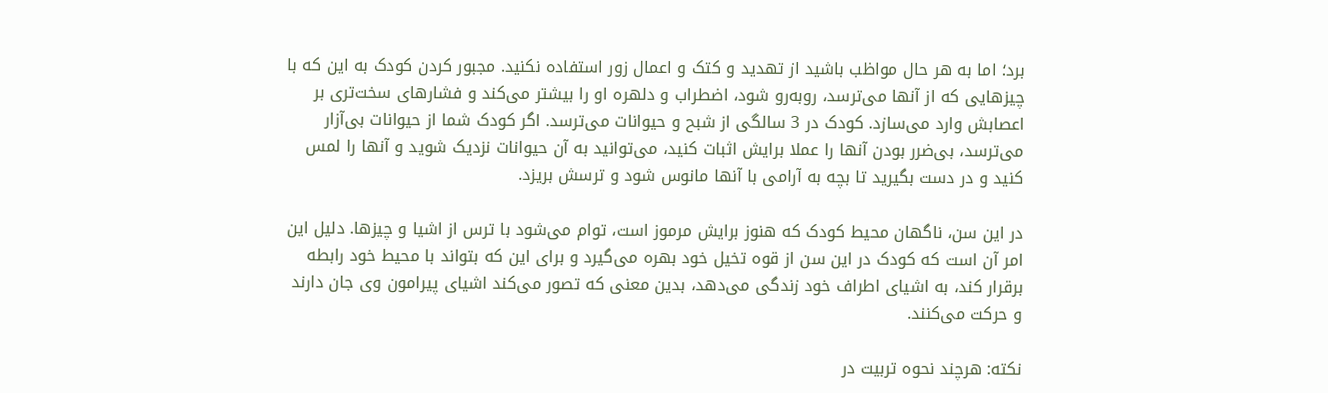برد؛ اما به هر حال مواظب باشید از تهدید و کتک و اعمال زور استفاده نکنید. مجبور کردن کودک به این که با چیزهایی که از آنها می‌ترسد، روبه‌رو شود، اضطراب و دلهره او را بیشتر می‌کند و فشارهای سخت‌تری بر اعصابش وارد می‌سازد. کودک در 3 سالگی از شبح و حیوانات می‌ترسد. اگر کودک شما از حیوانات بی‌آزار می‌ترسد، بی‌ضرر بودن آنها را عملا برایش اثبات کنید، می‌توانید به آن حیوانات نزدیک شوید و آنها را لمس کنید و در دست بگیرید تا بچه به آرامی با ‌آنها مانوس شود و ترسش بریزد.

در این سن،‌ ناگهان محیط کودک که هنوز برایش مرموز است، توام می‌شود با ترس از اشیا و چیزها. دلیل این امر آن است که کودک در این سن از قوه تخیل خود بهره می‌گیرد و برای این که بتواند با محیط خود رابطه برقرار کند، به اشیای اطراف خود زندگی می‌دهد، بدین معنی که تصور می‌کند اشیای پیرامون وی جان دارند و حرکت می‌کنند.

نکته: هرچند نحوه تربیت در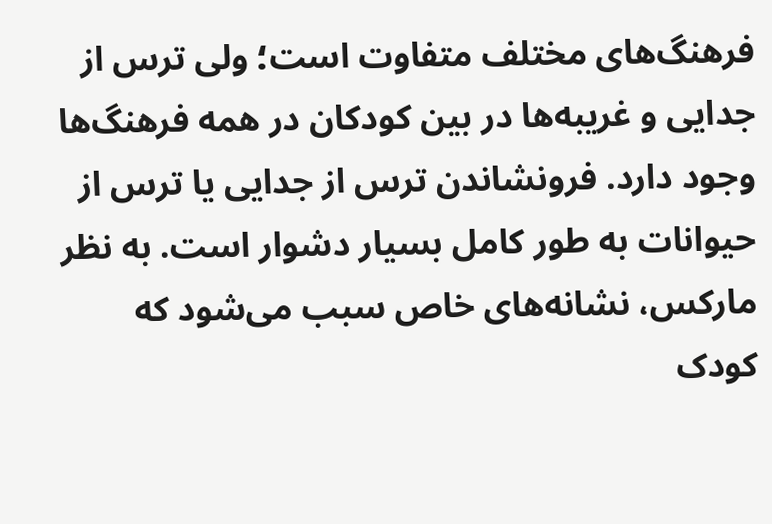فرهنگ‌های مختلف متفاوت است؛ ولی ترس از جدایی و غریبه‌ها در بین کودکان در همه فرهنگ‌ها وجود دارد. فرونشاندن ترس از جدایی یا ترس از حیوانات به طور کامل بسیار دشوار است. به نظر مارکس، نشانه‌های خاص سبب می‌شود که کودک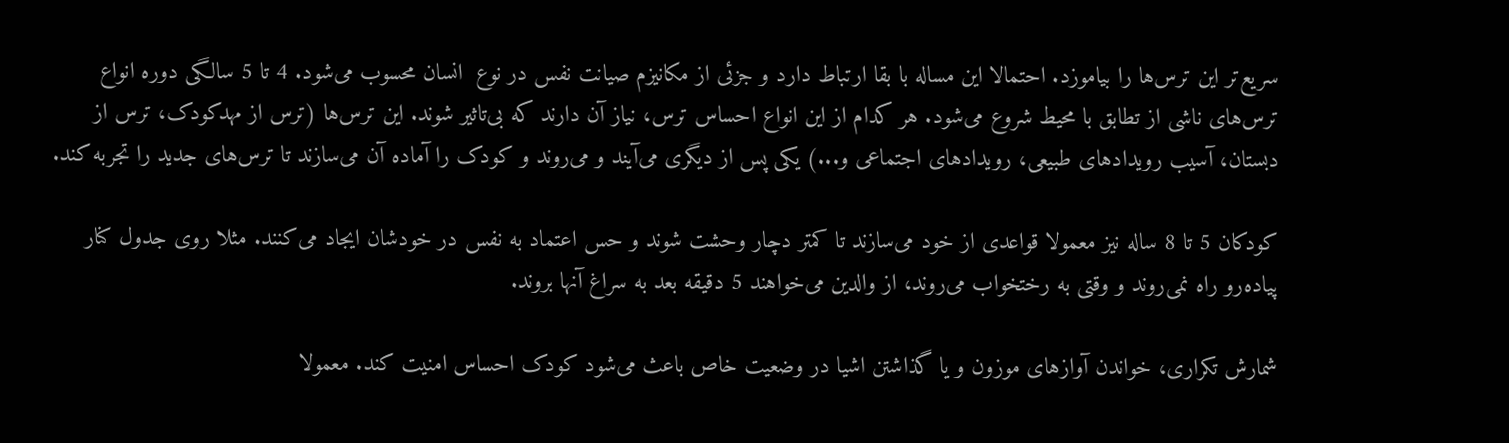سریع‌تر این ترس‌ها را بیاموزد. احتمالا این مساله با بقا ارتباط دارد و جزئی از مکانیزم صیانت نفس در نوع  انسان محسوب می‌شود. 4 تا 5 سالگی دوره انواع ترس‌های ناشی از تطابق با محیط شروع می‌شود. هر کدام از این انواع احساس ترس، نیاز آن دارند که بی‌تاثیر شوند. این ترس‌ها (ترس از مهدکودک، ترس از دبستان، آسیب رویدادهای طبیعی، رویدادهای اجتماعی و...) یکی پس از دیگری می‌آیند و می‌روند و کودک را آماده آن می‌سازند تا ترس‌های جدید را تجربه کند.

کودکان 5 تا 8 ساله نیز معمولا قواعدی از خود می‌سازند تا کمتر دچار وحشت شوند و حس اعتماد به نفس در خودشان ایجاد می‌کنند. مثلا روی جدول کنار پیاده‌رو راه نمی‌روند و وقتی به رختخواب می‌روند، از والدین می‌خواهند 5 دقیقه بعد به سراغ آنها بروند.

شمارش تکراری، خواندن آوازهای موزون و یا گذاشتن اشیا در وضعیت خاص باعث می‌شود کودک احساس امنیت کند. معمولا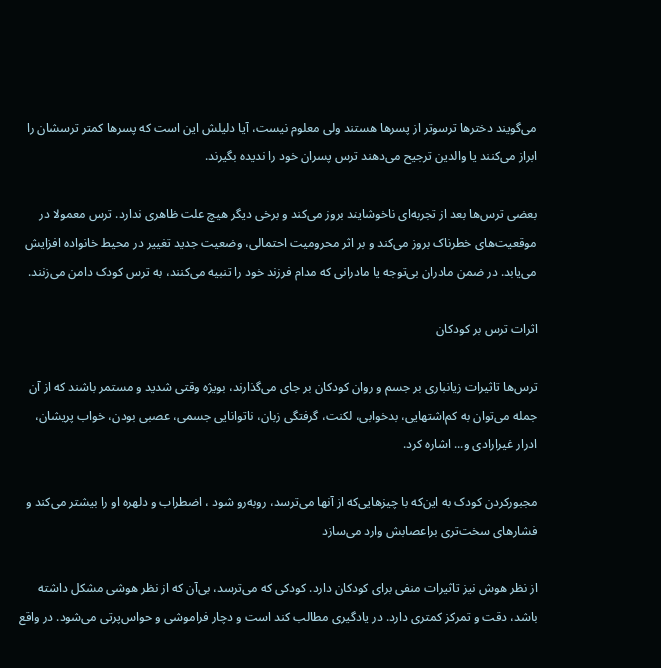می‌گویند دخترها ترسوتر از پسرها هستند ولی معلوم نیست، آیا دلیلش این است که پسرها کمتر ترسشان را ابراز می‌کنند یا والدین ترجیح می‌دهند ترس پسران خود را ندیده بگیرند.

بعضی ترس‌ها بعد از تجربه‌ای ناخوشایند بروز می‌کند و برخی دیگر هیچ علت ظاهری ندارد. ترس معمولا در موقعیت‌های خطرناک بروز می‌کند و بر اثر محرومیت احتمالی، وضعیت جدید تغییر در محیط خانواده افزایش می‌یابد. در ضمن مادران بی‌توجه یا مادرانی که مدام فرزند خود را تنبیه می‌کنند، به ترس کودک دامن می‌زنند.

اثرات ترس بر کودکان

ترس‌ها تاثیرات زیانباری بر جسم و روان کودکان بر جای می‌گذارند، بویژه وقتی شدید و مستمر باشند که از آن جمله می‌توان به کم‌اشتهایی، بدخوابی، لکنت، گرفتگی زبان، ناتوانایی جسمی، عصبی بودن، خواب پریشان، ادرار غیرارادی و... اشاره کرد.

مجبور‌کردن کودک به این‌که با چیزهایی‌که از آنها می‌ترسد، روبه‌رو شود ، اضطراب و دلهره او را بیشتر می‌کند و فشارهای سخت‌تری بر‌اعصابش‌ وارد ‌می‌سازد

از نظر هوش نیز تاثیرات منفی برای کودکان دارد. کودکی که می‌ترسد، بی‌آن که از نظر هوشی مشکل داشته باشد، دقت و تمرکز کمتری دارد. در یادگیری مطالب کند است و دچار فراموشی و حواس‌پرتی می‌شود. در واقع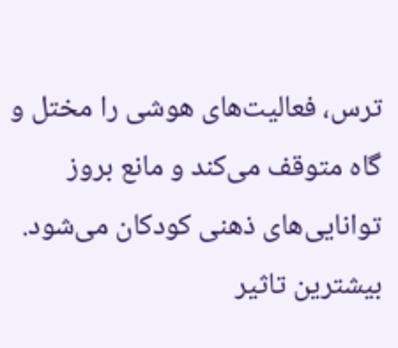ترس، فعالیت‌های هوشی را مختل و گاه متوقف می‌کند و مانع بروز توانایی‌های ذهنی کودکان می‌شود. بیشترین تاثیر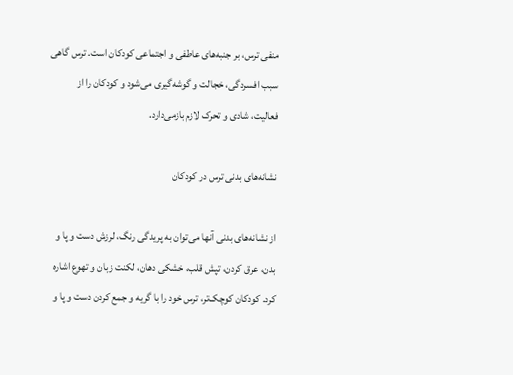منفی ترس، بر جنبه‌های عاطفی و اجتماعی کودکان است. ترس گاهی سبب افسردگی، خجالت و گوشه‌گیری می‌شود و کودکان را از فعالیت، شادی و تحرک لازم بازمی‌دارد.

نشانه‌های بدنی ترس در کودکان

از نشانه‌های بدنی آنها می‌توان به پریدگی رنگ، لرزش دست و پا و بدن، عرق کردن، تپش قلب، خشکی دهان، لکنت زبان و تهوع اشاره کرد. کودکان کوچک‌تر، ترس خود را با گریه و جمع کردن دست و پا و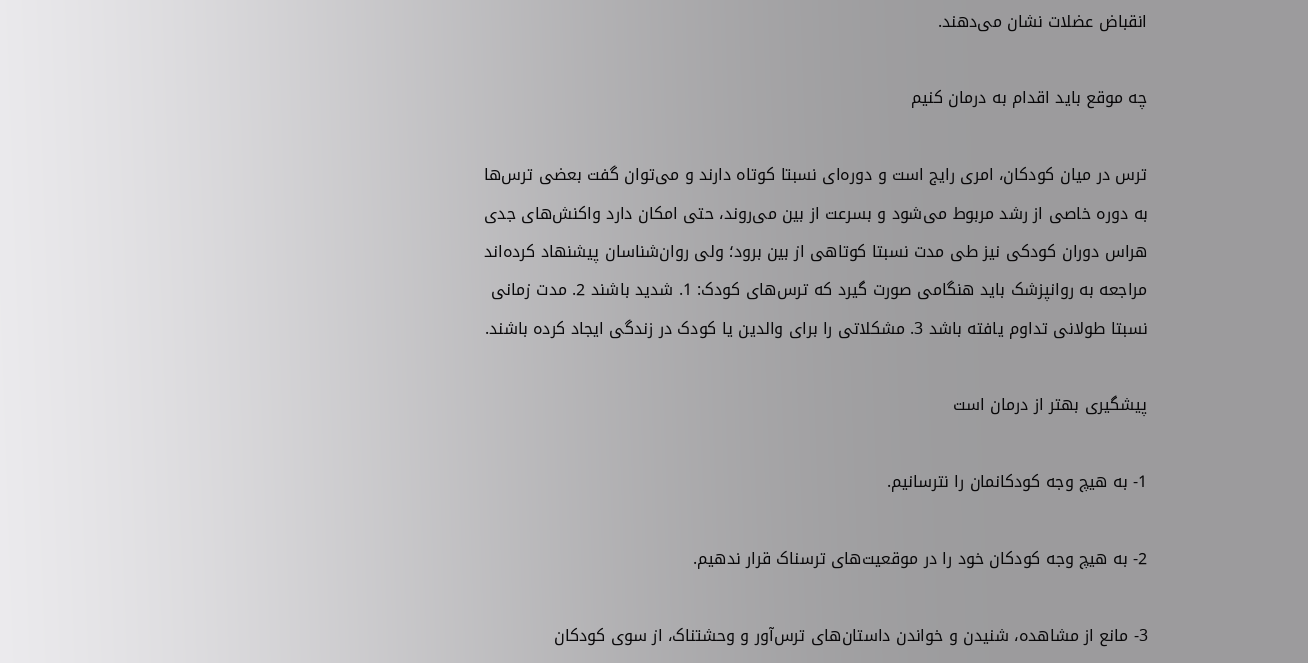انقباض عضلات نشان می‌دهند.

چه موقع باید اقدام به درمان کنیم

ترس در میان کودکان، امری رایج است و دوره‌ای نسبتا کوتاه دارند و می‌توان گفت بعضی ترس‌ها به دوره خاصی از رشد مربوط می‌شود و بسرعت از بین می‌روند، حتی امکان دارد واکنش‌های جدی هراس دوران کودکی نیز طی مدت نسبتا کوتاهی از بین برود؛ ولی روان‌شناسان پیشنهاد کرده‌اند مراجعه به روانپزشک باید هنگامی صورت گیرد که ترس‌های کودک: 1. شدید باشند 2. مدت زمانی نسبتا طولانی تداوم یافته باشد 3. مشکلاتی را برای والدین یا کودک در زندگی ایجاد کرده باشند.

پیشگیری بهتر از درمان است

1- به هیچ وجه کودکانمان را نترسانیم.

2- به هیچ وجه کودکان خود را در موقعیت‌های ترسناک قرار ندهیم.

3- مانع از مشاهده، شنیدن و خواندن داستان‌های ترس‌آور و وحشتناک، از سوی کودکان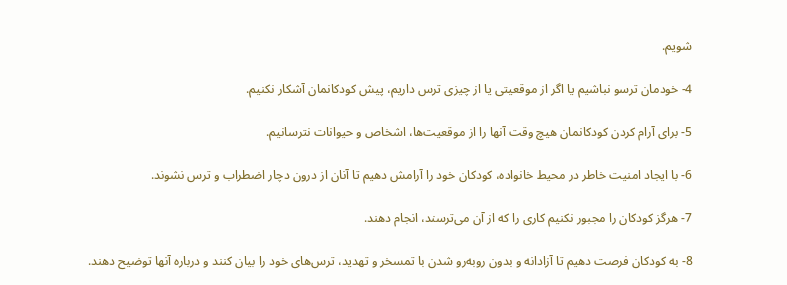شویم.

4- خودمان ترسو نباشیم یا اگر از موقعیتی یا از چیزی ترس داریم، پیش کودکانمان آشکار نکنیم.

5- برای آرام کردن کودکانمان هیچ وقت آنها را از موقعیت‌ها، اشخاص و حیوانات نترسانیم.

6- با ایجاد امنیت خاطر در محیط خانواده، کودکان خود را آرامش دهیم تا آنان از درون دچار اضطراب و ترس نشوند.

7- هرگز کودکان را مجبور نکنیم کاری را که از آن می‌ترسند، انجام دهند.

8- به کودکان فرصت دهیم تا آزادانه و بدون روبه‌رو شدن با تمسخر و تهدید، ترس‌های خود را بیان کنند و درباره آنها توضیح دهند.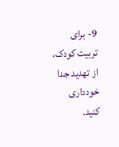9- برای تربیت کودک، از تهدید جدا خودداری کنید.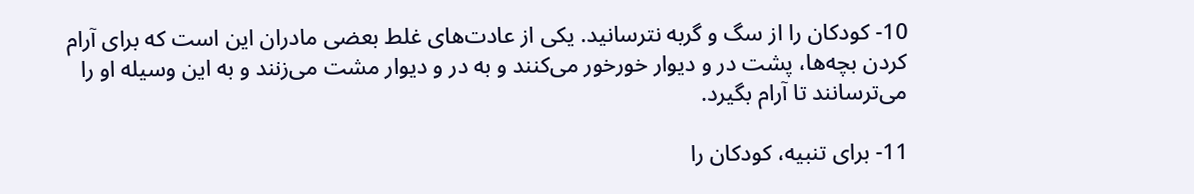10- کودکان را از سگ و گربه نترسانید. یکی از عادت‌های غلط بعضی مادران این است که برای آرام کردن بچه‌ها، پشت در و دیوار خورخور می‌کنند و به در و دیوار مشت می‌زنند و به این وسیله او را می‌ترسانند تا آرام بگیرد.

11- برای تنبیه‌، کودکان را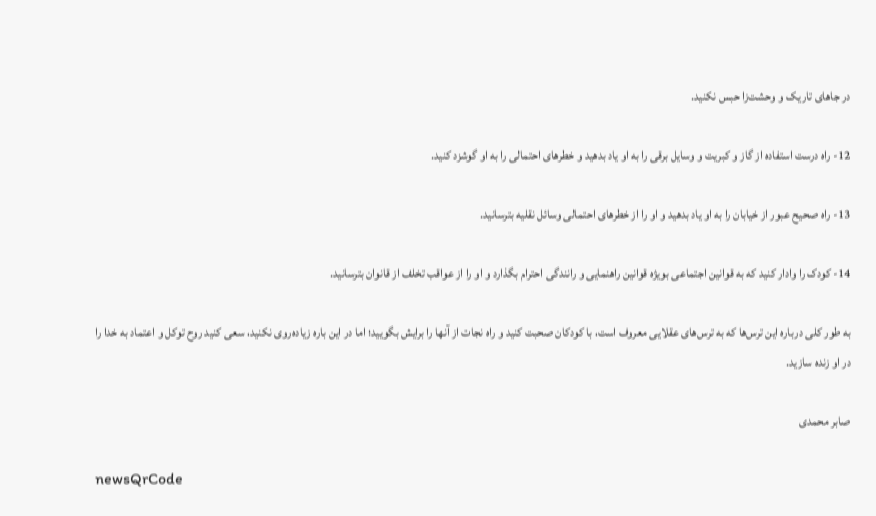در جاهای تاریک و وحشت‌زا حبس نکنید.

12- راه درست استفاده از گاز و کبریت و وسایل برقی را به او یاد بدهید و خطرهای احتمالی را به او گوشزد کنید.

13- راه صحیح عبور از خیابان را به او یاد بدهید و او را از خطرهای احتمالی وسائل نقلیه بترسانید.

14- کودک را وادار کنید که به قوانین اجتماعی بویژه قوانین راهنمایی و رانندگی احترام بگذارد و او را از عواقب تخلف از قانوان بترسانید.

به طور کلی درباره این ترس‌ها که به ترس‌های عقلایی معروف است، با کودکان صحبت کنید و راه نجات از آنها را برایش بگویید؛ اما در این باره زیاده‌روی نکنید، سعی کنید روح توکل و اعتماد به خدا را در او زنده سازید.

صابر محمدی

newsQrCode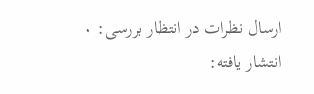ارسال نظرات در انتظار بررسی: ۰ انتشار یافته: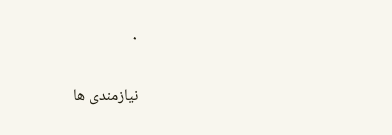۰

نیازمندی ها